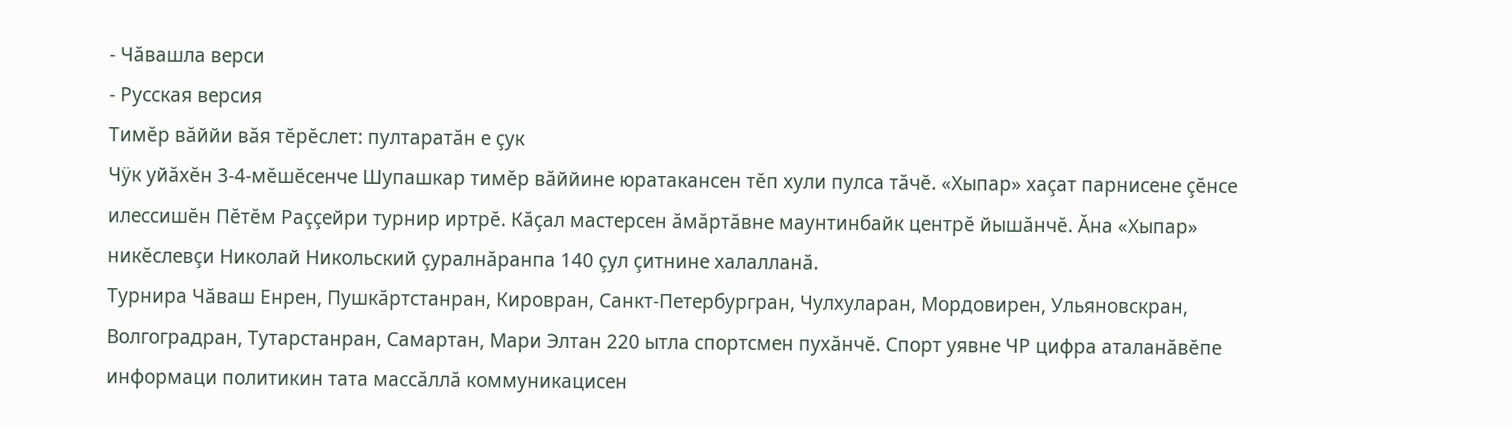- Чăвашла верси
- Русская версия
Тимĕр вăййи вăя тĕрĕслет: пултаратăн е çук
Чÿк уйăхĕн 3-4-мĕшĕсенче Шупашкар тимĕр вăййине юратакансен тĕп хули пулса тăчĕ. «Хыпар» хаçат парнисене çĕнсе илессишĕн Пĕтĕм Раççейри турнир иртрĕ. Кăçал мастерсен ăмăртăвне маунтинбайк центрĕ йышăнчĕ. Ăна «Хыпар» никĕслевçи Николай Никольский çуралнăранпа 140 çул çитнине халалланă.
Турнира Чăваш Енрен, Пушкăртстанран, Кировран, Санкт-Петербургран, Чулхуларан, Мордовирен, Ульяновскран, Волгоградран, Тутарстанран, Самартан, Мари Элтан 220 ытла спортсмен пухăнчĕ. Спорт уявне ЧР цифра аталанăвĕпе информаци политикин тата массăллă коммуникацисен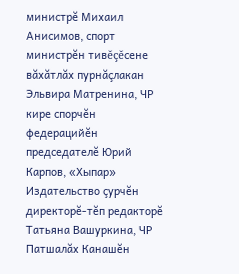министрĕ Михаил Анисимов, спорт министрĕн тивĕçĕсене вăхăтлăх пурнăçлакан Эльвира Матренина, ЧР кире спорчĕн федерацийĕн председателĕ Юрий Карпов, «Хыпар» Издательство çурчĕн директорĕ-тĕп редакторĕ Татьяна Вашуркина, ЧР Патшалăх Канашĕн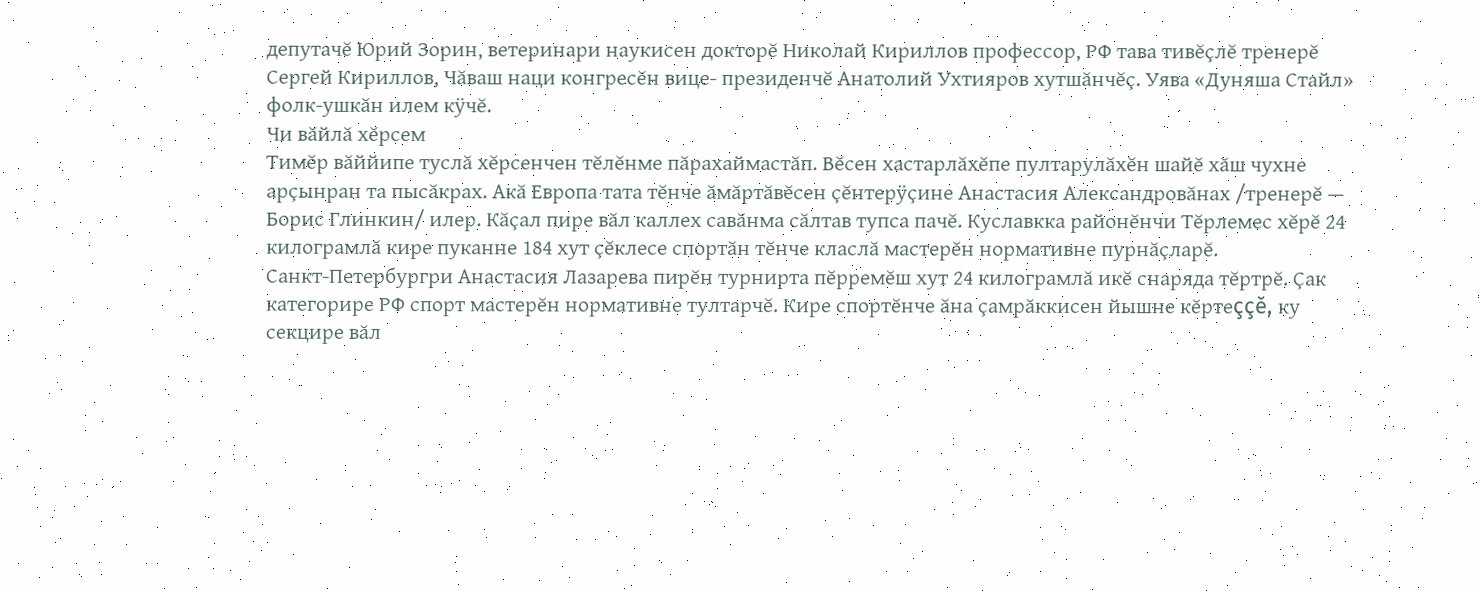депутачĕ Юрий Зорин, ветеринари наукисен докторĕ Николай Кириллов профессор, РФ тава тивĕçлĕ тренерĕ Сергей Кириллов, Чăваш наци конгресĕн вице- президенчĕ Анатолий Ухтияров хутшăнчĕç. Уява «Дуняша Стайл» фолк-ушкăн илем кÿчĕ.
Чи вăйлă хĕрсем
Тимĕр вăййипе туслă хĕрсенчен тĕлĕнме пăрахаймастăп. Вĕсен хастарлăхĕпе пултарулăхĕн шайĕ хăш чухне арçынран та пысăкрах. Акă Европа тата тĕнче ăмăртăвĕсен çĕнтерÿçине Анастасия Александровăнах /тренерĕ — Борис Глинкин/ илер. Кăçал пире вăл каллех савăнма сăлтав тупса пачĕ. Куславкка районĕнчи Тĕрлемес хĕрĕ 24 килограмлă кире пуканне 184 хут çĕклесе спортăн тĕнче класлă мастерĕн нормативне пурнăçларĕ.
Санкт-Петербургри Анастасия Лазарева пирĕн турнирта пĕрремĕш хут 24 килограмлă икĕ снаряда тĕртрĕ. Çак категорире РФ спорт мастерĕн нормативне тултарчĕ. Кире спортĕнче ăна çамрăккисен йышне кĕртеççĕ, ку секцире вăл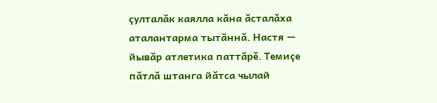çулталăк каялла кăна ăсталăха аталантарма тытăннă. Настя — йывăр атлетика паттăрĕ. Темиçе пăтлă штанга йăтса чылай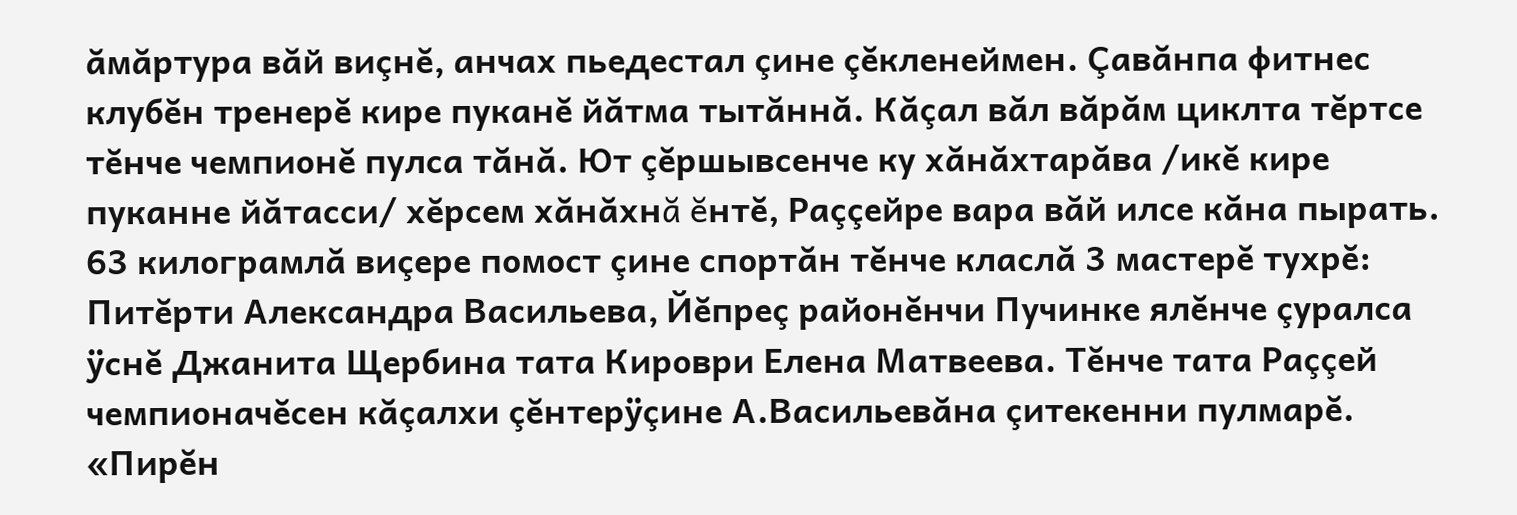ăмăртура вăй виçнĕ, анчах пьедестал çине çĕкленеймен. Çавăнпа фитнес клубĕн тренерĕ кире пуканĕ йăтма тытăннă. Кăçал вăл вăрăм циклта тĕртсе тĕнче чемпионĕ пулса тăнă. Ют çĕршывсенче ку хăнăхтарăва /икĕ кире пуканне йăтасси/ хĕрсем хăнăхнă ĕнтĕ, Раççейре вара вăй илсе кăна пырать.
63 килограмлă виçере помост çине спортăн тĕнче класлă 3 мастерĕ тухрĕ: Питĕрти Александра Васильева, Йĕпреç районĕнчи Пучинке ялĕнче çуралса ÿснĕ Джанита Щербина тата Кироври Елена Матвеева. Тĕнче тата Раççей чемпионачĕсен кăçалхи çĕнтерÿçине А.Васильевăна çитекенни пулмарĕ. «Пирĕн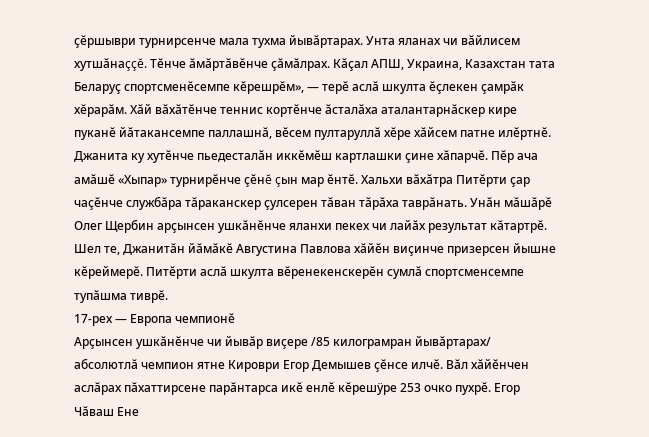çĕршыври турнирсенче мала тухма йывăртарах. Унта яланах чи вăйлисем хутшăнаççĕ. Тĕнче ăмăртăвĕнче çăмăлрах. Кăçал АПШ, Украина, Казахстан тата Беларуç спортсменĕсемпе кĕрешрĕм», — терĕ аслă шкулта ĕçлекен çамрăк хĕрарăм. Хăй вăхăтĕнче теннис кортĕнче ăсталăха аталантарнăскер кире пуканĕ йăтакансемпе паллашнă, вĕсем пултаруллă хĕре хăйсем патне илĕртнĕ.
Джанита ку хутĕнче пьедесталăн иккĕмĕш картлашки çине хăпарчĕ. Пĕр ача амăшĕ «Хыпар» турнирĕнче çĕнĕ çын мар ĕнтĕ. Хальхи вăхăтра Питĕрти çар чаçĕнче службăра тăраканскер çулсерен тăван тăрăха таврăнать. Унăн мăшăрĕ Олег Щербин арçынсен ушкăнĕнче яланхи пекех чи лайăх результат кăтартрĕ. Шел те, Джанитăн йăмăкĕ Августина Павлова хăйĕн виçинче призерсен йышне кĕреймерĕ. Питĕрти аслă шкулта вĕренекенскерĕн сумлă спортсменсемпе тупăшма тиврĕ.
17-рех — Европа чемпионĕ
Арçынсен ушкăнĕнче чи йывăр виçере /85 килограмран йывăртарах/ абсолютлă чемпион ятне Кироври Егор Демышев çĕнсе илчĕ. Вăл хăйĕнчен аслăрах пăхаттирсене парăнтарса икĕ енлĕ кĕрешÿре 253 очко пухрĕ. Егор Чăваш Ене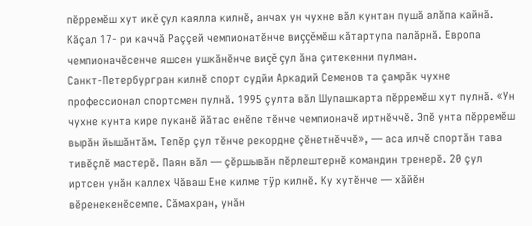пĕрремĕш хут икĕ çул каялла килнĕ, анчах ун чухне вăл кунтан пушă алăпа кайнă. Кăçал 17- ри каччă Раççей чемпионатĕнче виççĕмĕш кăтартупа палăрнă. Европа чемпионачĕсенче яшсен ушкăнĕнче виçĕ çул ăна çитекенни пулман.
Санкт-Петербургран килнĕ спорт судйи Аркадий Семенов та çамрăк чухне профессионал спортсмен пулнă. 1995 çулта вăл Шупашкарта пĕрремĕш хут пулнă. «Ун чухне кунта кире пуканĕ йăтас енĕпе тĕнче чемпионачĕ иртнĕччĕ. Эпĕ унта пĕрремĕш вырăн йышăнтăм. Тепĕр çул тĕнче рекордне çĕнетнĕччĕ», — аса илчĕ спортăн тава тивĕçлĕ мастерĕ. Паян вăл — çĕршывăн пĕрлештернĕ командин тренерĕ. 20 çул иртсен унăн каллех Чăваш Ене килме тÿр килнĕ. Ку хутĕнче — хăйĕн вĕренекенĕсемпе. Сăмахран, унăн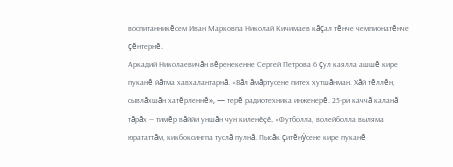воспитанникĕсем Иван Марковпа Николай Кичимаев кăçал тĕнче чемпионатĕнче çĕнтернĕ.
Аркадий Николаевичăн вĕренекенне Сергей Петрова 6 çул каялла ашшĕ кире пуканĕ йăтма хавхалантарнă. «Вăл ăмăртусене питех хутшăнман. Хăй тĕллĕн, сывлăхшăн хатĕрленнĕ», — терĕ радиотехника инженерĕ. 25-ри каччă каланă тăрăх — тимĕр вăййи уншăн чун киленĕçĕ. «Футболла, волейболла выляма юрататтăм, кикбоксингпа туслă пулнă. Пысăк çитĕнÿсене кире пуканĕ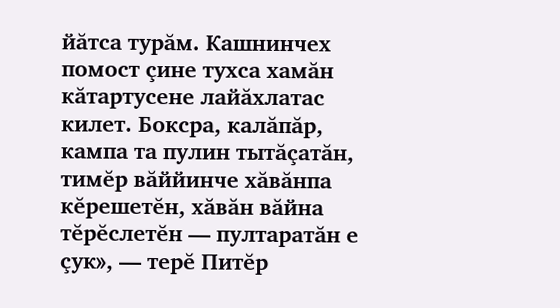йăтса турăм. Кашнинчех помост çине тухса хамăн кăтартусене лайăхлатас килет. Боксра, калăпăр, кампа та пулин тытăçатăн, тимĕр вăййинче хăвăнпа кĕрешетĕн, хăвăн вăйна тĕрĕслетĕн — пултаратăн е çук», — терĕ Питĕр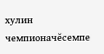хулин чемпионачĕсемпе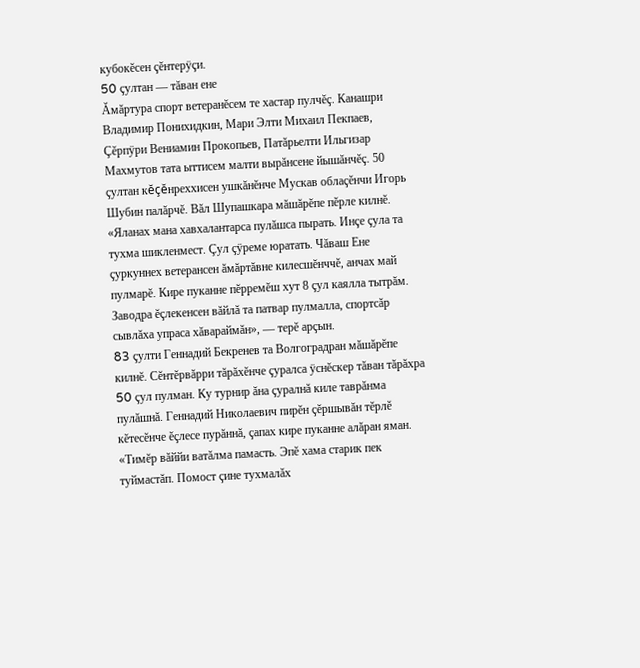кубокĕсен çĕнтерÿçи.
50 çултан — тăван ене
Ăмăртура спорт ветеранĕсем те хастар пулчĕç. Канашри Владимир Понихидкин, Мари Элти Михаил Пекпаев, Çĕрпÿри Вениамин Прокопьев, Патăрьелти Ильгизар Махмутов тата ыттисем малти вырăнсене йышăнчĕç. 50 çултан кĕçĕнреххисен ушкăнĕнче Мускав облаçĕнчи Игорь Шубин палăрчĕ. Вăл Шупашкара мăшăрĕпе пĕрле килнĕ. «Яланах мана хавхалантарса пулăшса пырать. Инçе çула та тухма шикленмест. Çул çÿреме юратать. Чăваш Ене çуркуннех ветерансен ăмăртăвне килесшĕнччĕ, анчах май пулмарĕ. Кире пуканне пĕрремĕш хут 8 çул каялла тытрăм. Заводра ĕçлекенсен вăйлă та патвар пулмалла, спортсăр сывлăха упраса хăвараймăн», — терĕ арçын.
83 çулти Геннадий Бекренев та Волгоградран мăшăрĕпе килнĕ. Сĕнтĕрвăрри тăрăхĕнче çуралса ÿснĕскер тăван тăрăхра 50 çул пулман. Ку турнир ăна çуралнă киле таврăнма пулăшнă. Геннадий Николаевич пирĕн çĕршывăн тĕрлĕ кĕтесĕнче ĕçлесе пурăннă, çапах кире пуканне алăран яман. «Тимĕр вăййи ватăлма памасть. Эпĕ хама старик пек туймастăп. Помост çине тухмалăх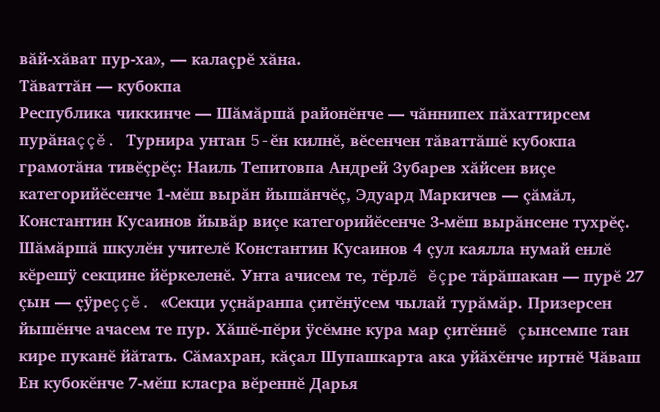вăй-хăват пур-ха», — калаçрĕ хăна.
Тăваттăн — кубокпа
Республика чиккинче — Шăмăршă районĕнче — чăннипех пăхаттирсем пурăнаççĕ. Турнира унтан 5-ĕн килнĕ, вĕсенчен тăваттăшĕ кубокпа грамотăна тивĕçрĕç: Наиль Тепитовпа Андрей Зубарев хăйсен виçе категорийĕсенче 1-мĕш вырăн йышăнчĕç, Эдуард Маркичев — çăмăл, Константин Кусаинов йывăр виçе категорийĕсенче 3-мĕш вырăнсене тухрĕç.
Шăмăршă шкулĕн учителĕ Константин Кусаинов 4 çул каялла нумай енлĕ кĕрешÿ секцине йĕркеленĕ. Унта ачисем те, тĕрлĕ ĕçре тăрăшакан — пурĕ 27 çын — çÿреççĕ. «Секци уçнăранпа çитĕнÿсем чылай турăмăр. Призерсен йышĕнче ачасем те пур. Хăшĕ-пĕри ÿсĕмне кура мар çитĕннĕ çынсемпе тан кире пуканĕ йăтать. Сăмахран, кăçал Шупашкарта ака уйăхĕнче иртнĕ Чăваш Ен кубокĕнче 7-мĕш класра вĕреннĕ Дарья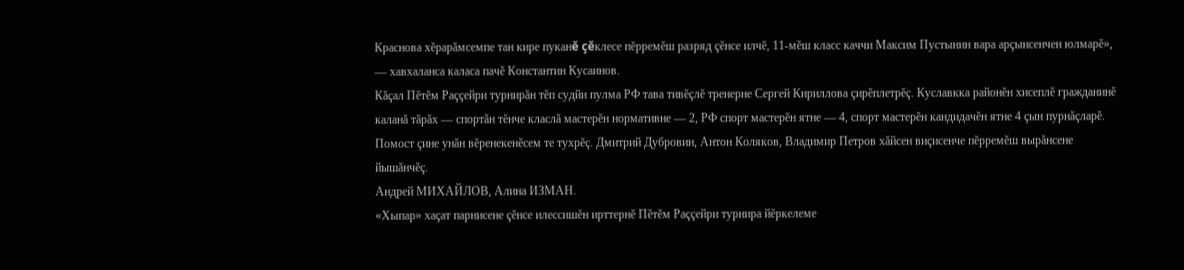Краснова хĕрарăмсемпе тан кире пуканĕ çĕклесе пĕрремĕш разряд çĕнсе илчĕ, 11-мĕш класс каччи Максим Пустынин вара арçынсенчен юлмарĕ», — хавхаланса каласа пачĕ Константин Кусаинов.
Кăçал Пĕтĕм Раççейри турнирăн тĕп судйи пулма РФ тава тивĕçлĕ тренерне Сергей Кириллова çирĕплетрĕç. Куславкка районĕн хисеплĕ гражданинĕ каланă тăрăх — спортăн тĕнче класлă мастерĕн нормативне — 2, РФ спорт мастерĕн ятне — 4, спорт мастерĕн кандидачĕн ятне 4 çын пурнăçларĕ. Помост çине унăн вĕренекенĕсем те тухрĕç. Дмитрий Дубровин, Антон Коляков, Владимир Петров хăйсен виçисенче пĕрремĕш вырăнсене йышăнчĕç.
Андрей МИХАЙЛОВ, Алина ИЗМАН.
«Хыпар» хаçат парнисене çĕнсе илессишĕн ирттернĕ Пĕтĕм Раççейри турнира йĕркелеме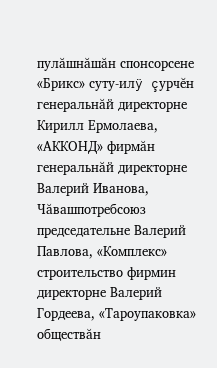пулăшнăшăн спонсорсене «Брикс» суту-илÿ çурчĕн генеральнăй директорне Кирилл Ермолаева, «АККОНД» фирмăн генеральнăй директорне Валерий Иванова, Чăвашпотребсоюз председательне Валерий Павлова, «Комплекс» строительство фирмин директорне Валерий Гордеева, «Тароупаковка» обществăн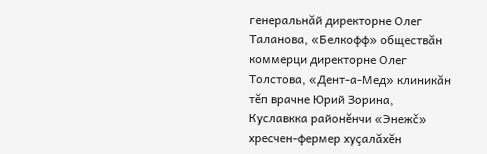генеральнăй директорне Олег Таланова, «Белкофф» обществăн коммерци директорне Олег Толстова, «Дент-а-Мед» клиникăн тĕп врачне Юрий Зорина, Куславкка районĕнчи «Энежč» хресчен-фермер хуçалăхĕн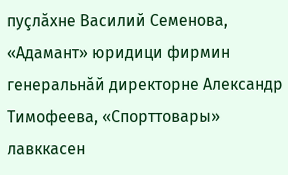пуçлăхне Василий Семенова, «Адамант» юридици фирмин генеральнăй директорне Александр Тимофеева, «Спорттовары» лавккасен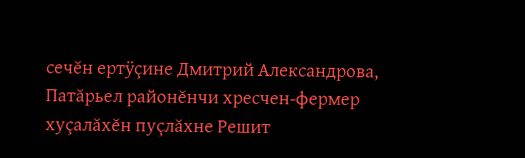сечĕн ертÿçине Дмитрий Александрова, Патăрьел районĕнчи хресчен-фермер хуçалăхĕн пуçлăхне Решит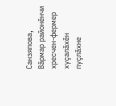Санзяпова, Вăрмар районĕнчи хресчен-фермер хуçалăхĕн пуçлăхне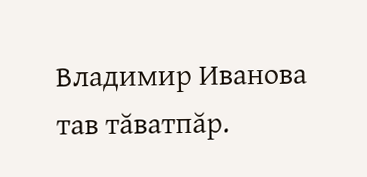Владимир Иванова тав тăватпăр.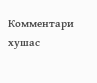Комментари хушас